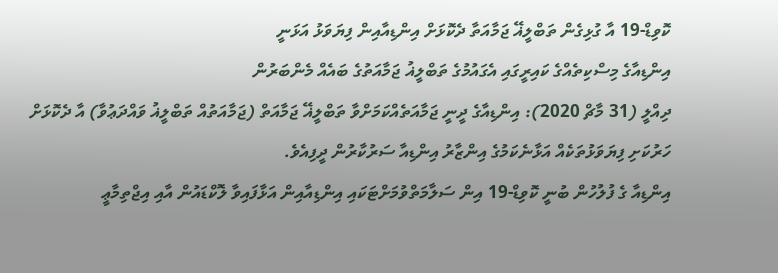ކޮވިޑް-19 އާ ގުޅިގެން ތަބްލީޣޭ ޖަމާއަތާ ދެކޮޅަށް އިންޑިއާއިން ފިޔަވަޅު އަޅަނީ
އިންޑިއާގެ މިސްކިތެއްގެ ކައިރީގައި އެގައުމުގެ ތަބްލީޣު ޖަމާއަތުގެ ބައެއް މެންބަރުން
ދިއްލީ (31 މާޗް 2020): އިންޑިއާގެ ދީނީ ޖަމާއަތެއްކަމަށްވާ ތަބްލީޣޭ ޖަމާއަތް (ޖަމާއަތުއް ތަބްލީޣު ވައްދަޢުވާ) އާ ދެކޮޅަށް ހަރުކަށި ފިޔަވަޅުތަކެއް އަޅާނެކަމުގެ އިންޒާރު އިންޑިއާ ސަރުކާރުން ދީފިއެވެ.
އިންޑިއާ ގެ ފުލުހުން ބުނީ ކޮވިޑް-19 އިން ސަލާމަތްވުމަށްޓަކައި އިންޑިއާއިން އަޅާފައިވާ ލޮކްޑައުން އާއި އިޖްތިމާޢީ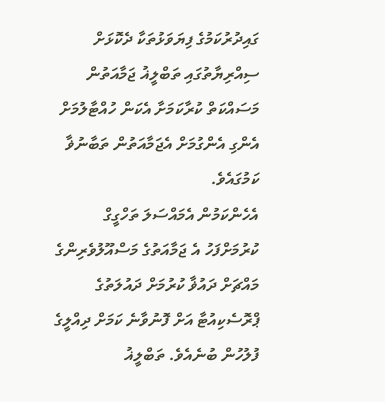ގައިދުރުކަމުގެ ފިޔަވަޅުތަކާ ދެކޮޅަށް ސިއްރިޔާތުގައި ތަބްލީޣު ޖަމާއަތުން މަސައްކަތް ކުރާކަމަށާ އެކަން ހުއްޓާލުމަށް އެންގި އެންގުމަށް އެޖަމާއަތުން ތަބާނުޥާ ކަމުގައެވެ.
އެހެންކަމުން އެމައްސަލަ ތަހްގީގް ކުރުމަށްފަހު އެ ޖަމާއަތުގެ މަސްއޫލުވެރިންގެ މައްޗަށް ދައުޥާ ކުރުމަށް ދައުލަތުގެ ޕްރޮސެކިއުޓާ އަށް ފޮނުވާނެ ކަމަށް ދިއްލީގެ ފުލުހުން ބުނެއެވެ. ތަބްލީޣު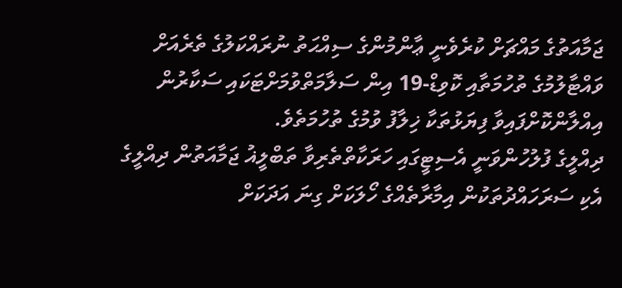ޖަމާއަތުގެ މައްޗަށް ކުރެވެނީ ޢާންމުންގެ ސިއްޙަތު ނުރައްކަލުގެ ތެރެއަށް ވައްޓާލުމުގެ ތުހުމަތާއި ކޮވިޑް-19 އިން ސަލާމަތްވުމަށްޓަކައި ސަކާރުން އިއްލާންކޮށްފައިވާ ފިޔަޅުތަކާ ޚިލާފު ވުމުގެ ތުހުމަތެވެ.
ދިއްލީގެ ފުލުހުންވަނީ އެސިޓީގައި ހަރަކާތްތެރިވާ ތަބްލީޣު ޖަމާއަތުން ދިއްލީގެ އެކި ސަރަހައްދުތަކުން އިމާރާތެއްގެ ހޯލަކަށް ގިނަ އަދަކަށް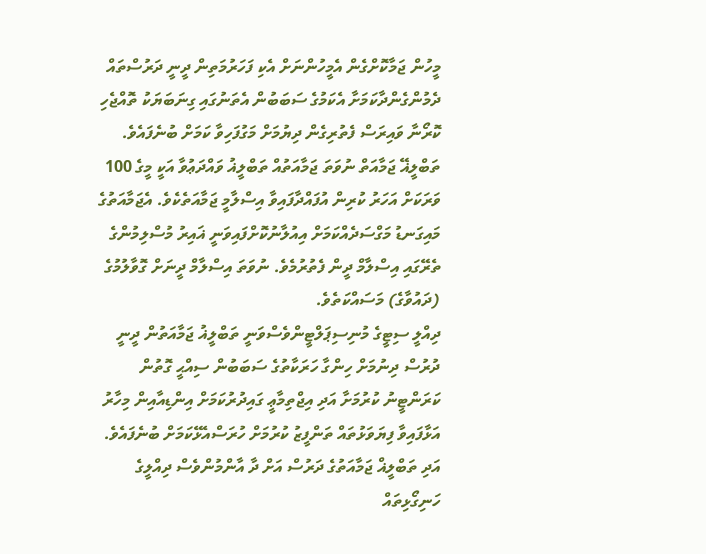މީހުން ޖަމާކޮށްގެން އެމީހުންނަށް އެކި ފަހަރުމަތިން ދީނީ ދަރުސްތައް ދެމުންގެންދާކަމަށާ އެކަމުގެ ސަބަބުން އެތަނުގައި ގިނަބަޔަކު ތޮއްޖެހި ކޮރޯނާ ވައިރަސް ފެތުރިގެން ދިޔުމަށް މަގުފަހިވާ ކަމަށް ބުނެފައެވެ. ތަބްލީޣޭ ޖަމާއަތް ނުވަތަ ޖަމާއަތުއް ތަބްލީޣު ވައްދަޢުވާ އަކީ މީގެ 100 ވަރަކަށް އަހަރު ކުރިން އުފައްދާފައިވާ އިސްލާމީ ޖަމާއަތެކެވެ. އެޖަމާއަތުގެ މައިގަނޑު މަގްސަދެއްކަމަށް އިއުލާނުކޮށްފައިވަނީ ޣައިރު މުސްލިމުންގެ ތެރޭގައި އިސްލާމް ދީން ފެތުރުމެވެ. ނުވަތަ އިސްލާމް ދީނަށް ގޮވާލުމުގެ (ދައުވާގެ) މަސައްކަތެވެ.
ދިއްލީ ސިޓީގެ މުނިސިޕަލްޓީންވެސްވަނީ ތަބްލީޣު ޖަމާއަތުން ދީނީ ދުރުސް ދިނުމަށް ހިންގާ ހަރަކާތުގެ ސަބަބުން ސިއްޙީ ގޮތުން ކަރަންޓީނު ކުރުމަށާ އަދި އިޖްތިމާޢީ ގައިދުރުކަމަށް އިންޑިއާއިން މިހާރު އަޅާފައިވާ ފިޔަވަޅުތައް ތަންފީޒު ކުރުމަށް ހުރަސްއެޅޭކަމަށް ބުނެފައެވެ. އަދި ތަބްލީޣް ޖަމާއަތުގެ ދަރުސް އަށް ދާ އާންމުންވެސް ދިއްލީގެ ހަނިގޯޅިތައް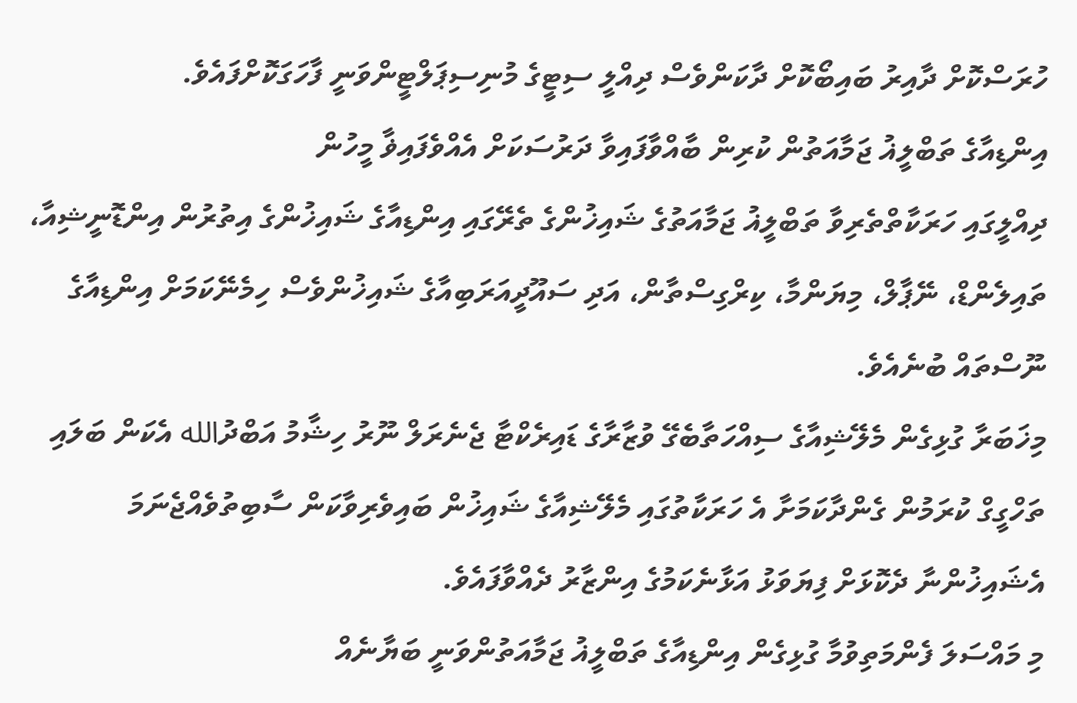ހުރަސްކޮށް ދާއިރު ބައިބޯކޮށް ދާކަންވެސް ދިއްލީ ސިޓީގެ މުނިސިޕަލްޓީންވަނީ ފާހަގަކޮށްފައެވެ.
އިންޑިއާގެ ތަބްލީޣު ޖަމާއަތުން ކުރިން ބާއްވާފައިވާ ދަރުސަކަށް އެއްވެފައިޥާ މީހުން
ދިއްލީގައި ހަރަކާތްތެރިވާ ތަބްލީޣު ޖަމާއަތުގެ ޝައިޚުންގެ ތެރޭގައި އިންޑިއާގެ ޝައިޚުންގެ އިތުރުން އިންޑޮނީޝިއާ، ތައިލެންޑް، ނޭޕާލް، މިޔަންމާ، ކިރްގިސްތާން، އަދި ސައޫދީއަރަބިއާގެ ޝައިޚުންވެސް ހިމެނޭކަމަށް އިންޑިއާގެ ނޫސްތައް ބުނެއެވެ.
މިޚަބަރާ ގުޅިގެން މެލޭޝިއާގެ ސިއްހަތާބެގޭ ވުޒާރާގެ ޑައިރެކްޓާ ޖެނެރަލް ނޫރު ހިޝާމު އަބްދުالله އެކަން ބަލައި ތަހްގީގް ކުރަމުން ގެންދާކަމަށާ އެ ހަރަކާތުގައި މެލޭޝިއާގެ ޝައިޚުން ބައިވެރިވާކަން ސާބިތުވެއްޖެނަމަ އެޝައިޚުންނާ ދެކޮޅަށް ފިޔަވަޅު އަޅާނެކަމުގެ އިންޒާރު ދެއްވާފައެވެ.
މި މައްސަލަ ފެންމަތިވުމާ ގުޅިގެން އިންޑިއާގެ ތަބްލީޣު ޖަމާއަތުންވަނީ ބަޔާނެއް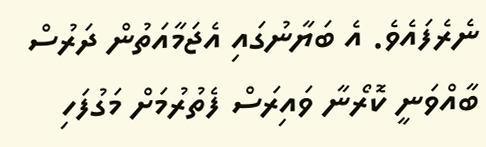ނެރެފައެވެ. އެ ބަޔާނުގައި އެޖަމާއަތުން ދަރުސް ބާއްވަނީ ކޮރޯނާ ވައިރަސް ފެތުރުމަށް މަގުފަހި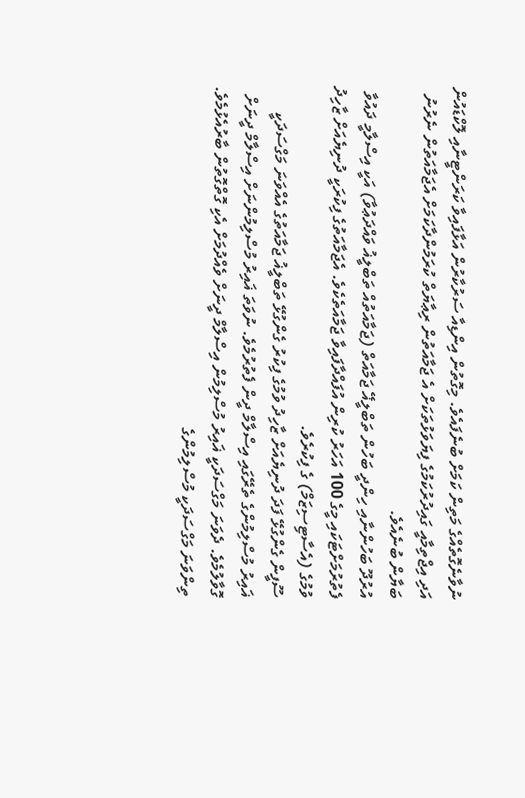ނުވާނެގޮތެއްގެ މަތިން ކަމަށް ބުނެފައެވެ. މިގޮތުން އިންޑިއާ ސަރުކާރުން އަޅާފައިވާ ކަރަންޓީނާއި ލޮކްޑައުން އަދި އިޖްތިމާއީ ގައިދުރުކަމުގެ ފިޔަވަޅުތަކަށް އެ ޖަމާއަތުން ރިޢާޔަތް ކުރަމުންދާކަމަށް އެޖަމާއަތުން ނެރުނު ބަޔާން ބުނެއެވެ.
އުރުދޫ ބަހުންނާއި ހިންދީ ބަހުން ތަބްލީޣޭ ޖަމާއަތް (ޖަމާއަތުއް ތަބްލީޣު ވައްދަޢުވާ) އަކީ އިސްލާމީ ދައުވާ ފެތުރުމަށްޓަކައި މީގެ 100 އަހަރު ކުރިން އުފައްދާފައިވާ ޖަމާއަތެކެވެ. އެޖަމާއަތުގެ ފިކުރަކީ ދުނިޔެއަށް ޒާހިދު ވުމުގެ (އެސާޓިސިޒަމް) ގެ ފިކުރެވެ.
ސޫފީން ގެންގުޅޭ ފަދަ ދުނިޔެއަށް ޒާހިދު ވުމުގެ ފިކުރު ގެންގުޅޭ ތަބްލީޣު ޖަމާއަތުގެ އެއްވަނަ މަގްސަދަކީ ޣައިރު މުސްލިމުންގެ ތެރޭގައި އިސްލާމް ދީން ފެތުރުމެވެ. ނުވަތަ ޣައިރު މުސްލިމުންނަށް އިސްލާމް ދީނަށް ގޮވާލުމެވެ. ދެވަނަ މަގްސަދަކީ ޣައިރު މުސްލިމުން އިސްލާމް ދީނަށް ވެއްދުމަށް އެކި ގޮތްގޮތުން ބާރުއެޅުމެވެ. ތިންވަނަ މަގްސަދަކީ މުސްލިމުންގެ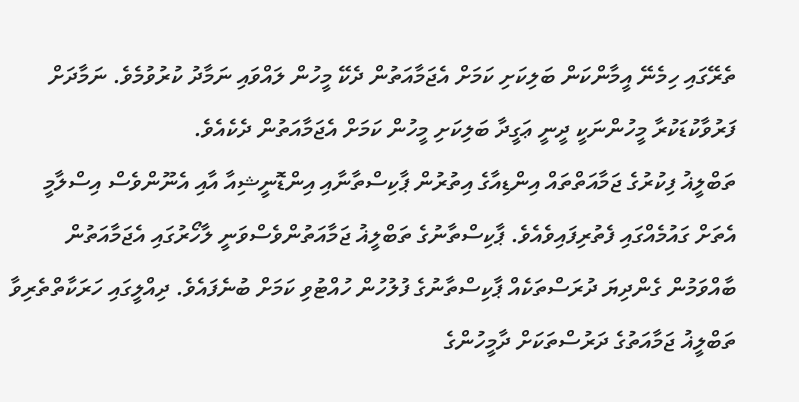ތެރޭގައި ހިމެނޭ އީމާންކަން ބަލިކަށި ކަމަށް އެޖަމާއަތުން ދެކޭ މީހުން ލައްވައި ނަމާދު ކުރުވުމެވެ. ނަމާދަށް ފަރުވާކުޑަކުރާ މީހުންނަކީ ދީނީ ޢަގީދާ ބަލިކަށި މީހުން ކަމަށް އެޖަމާއަތުން ދެކެއެވެ.
ތަބްލީޣު ފިކުރުގެ ޖަމާއަތްތައް އިންޑިއާގެ އިތުރުން ޕާކިސްތާނާއި އިންޑޮނީޝިއާ އާއި އެނޫންވެސް އިސްލާމީ އެތަށް ގައުމެއްގައި ފެތުރިފައިވެއެވެ. ޕާކިސްތާނުގެ ތަބްލީޣު ޖަމާއަތުންވެސްވަނީ ލާހޯރުގައި އެޖަމާއަތުން ބާއްވަމުން ގެންދިޔަ ދުރަސްތަކެއް ޕާކިސްތާނުގެ ފުލުހުން ހުއްޓުވި ކަމަށް ބުނެފައެވެ. ދިއްލީގައި ހަރަކާތްތެރިވާ ތަބްލީޣު ޖަމާއަތުގެ ދަރުސްތަކަށް ދާމީހުންގެ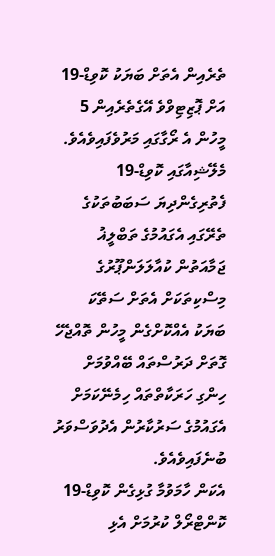ތެރެއިން އެތަށް ބަޔަކު ކޮވިޑް-19 އަށް ޕޮޒިޓިވްވެ އޭގެތެރެއިން 5 މީހުން އެ ރޯގާގައި މަރުވެފައިވެއެވެ.
މެލޭޝިއާގައި ކޮވިޑް-19 ފެތުރިގެންދިޔަ ސަބަބުތަކުގެ ތެރޭގައި އެގައުމުގެ ތަބްލީޣު ޖަމާއަތުން ކުއާލަލަންޕޫރުގެ މިސްކިތަކަށް އެތަށް ސަތޭކަ ބަޔަކު އެއްކޮށްގެން މީހުން ތޮއްޖެހޭ ގޮތަށް ދަރުސްތައް ބޭއްވުމަށް ހިންގި ހަރަކާތްތައް ހިމެނޭކަމަށް އެގައުމުގެ ސަރުކާރުން އެދުވަސްވަރު ބުނެފައިވެއެވެ.
އެކަން ހާމަވުމާ ގުޅިގެން ކޮވިޑް-19 ކޮންޓްރޯލް ކުރުމަށް އެޅި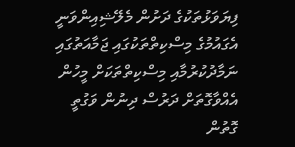ފިޔަވަޅުތަކުގެ ދަށުން މެލޭޝިއިންވަނީ އެގައުމުގެ މިސްކިތްތަކުގައި ޖަމާއަތުގައި ނަމާދުކުރުމާއި މިސްކިތްތަކަށް މީހުން އެއްވާގޮތަށް ދަރުސް ދިނުން ވަގުތީ ގޮތުން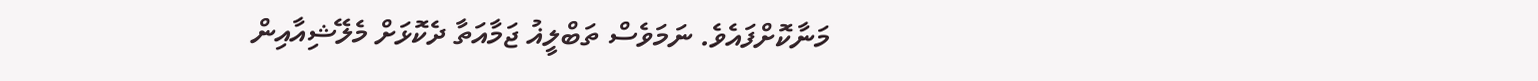މަނާކޮށްފައެވެ. ނަމަވެސް ތަބްލީޣު ޖަމާއަތާ ދެކޮޅަށް މެލޭޝިއާއިން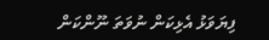ފިޔަވަޅު އެޅިކަން ނުވަތަ ނޫންކަން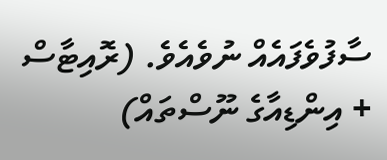ސާފުވެފައެއް ނުވެއެވެ. (ރޮއިޓާސް + އިންޑިއާގެ ނޫސްތައް)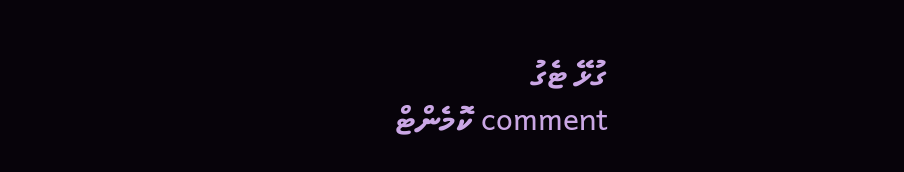ގުޅޭ ޓެގު
comment ކޮމެންޓް